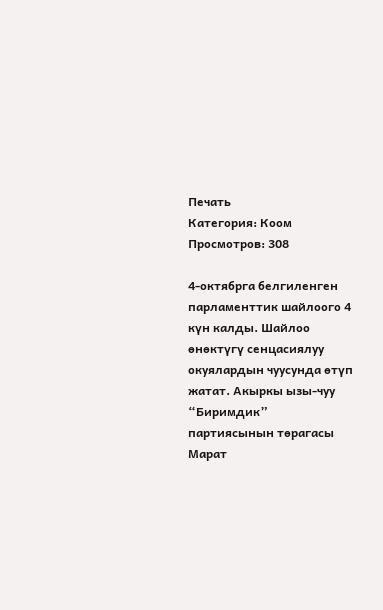Печать
Категория: Коом
Просмотров: 308

4-октябрга белгиленген парламенттик шайлоого 4 күн калды. Шайлоо өнөктүгү сенцасиялуу окуялардын чуусунда өтүп жатат. Акыркы ызы-чуу “Биримдик” партиясынын төрагасы Марат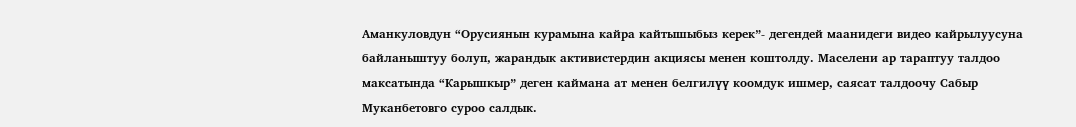Аманкуловдун “Орусиянын курамына кайра кайтышыбыз керек”- дегендей маанидеги видео кайрылуусуна байланыштуу болуп, жарандык активистердин акциясы менен коштолду. Маселени ар тараптуу талдоо максатында “Карышкыр” деген каймана ат менен белгилүү коомдук ишмер, саясат талдоочу Сабыр Муканбетовго суроо салдык.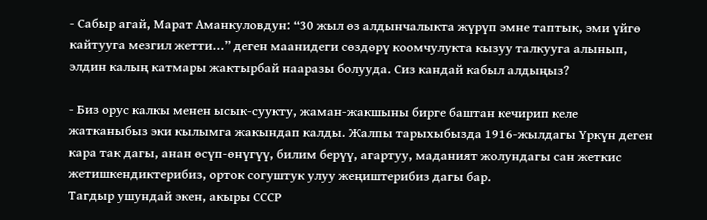- Сабыр агай, Марат Аманкуловдун: “30 жыл өз алдынчалыкта жүрүп эмне таптык, эми үйгө кайтууга мезгил жетти...” деген маанидеги сөздөрү коомчулукта кызуу талкууга алынып, элдин калың катмары жактырбай нааразы болууда. Сиз кандай кабыл алдыңыз?

- Биз орус калкы менен ысык-суукту, жаман-жакшыны бирге баштан кечирип келе жатканыбыз эки кылымга жакындап калды. Жалпы тарыхыбызда 1916-жылдагы Үркүн деген кара так дагы, анан өсүп-өнүгүү, билим берүү, агартуу, маданият жолундагы сан жеткис жетишкендиктерибиз, орток согуштук улуу жеңиштерибиз дагы бар.
Тагдыр ушундай экен, акыры СССР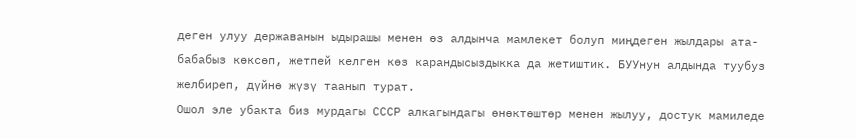деген улуу державанын ыдырашы менен өз алдынча мамлекет болуп миңдеген жылдары ата-бабабыз көксөп, жетпей келген көз карандысыздыкка да жетиштик. БУУнун алдында туубуз желбиреп, дүйнө жүзү таанып турат.
Ошол эле убакта биз мурдагы СССР алкагындагы өнөктөштөр менен жылуу, достук мамиледе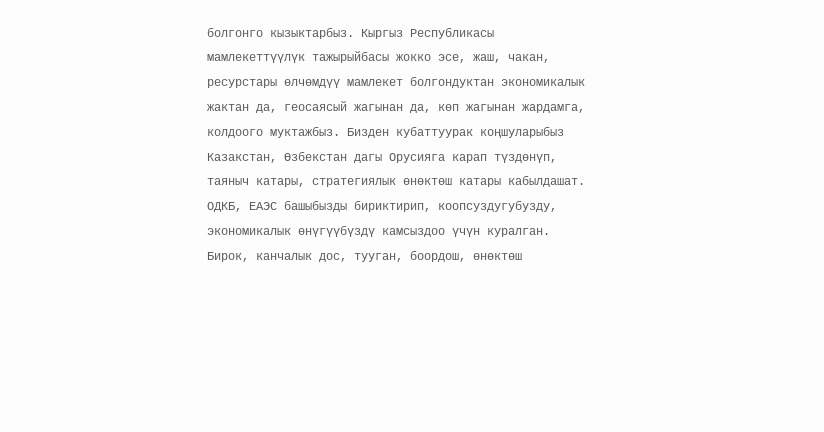болгонго кызыктарбыз. Кыргыз Республикасы мамлекеттүүлүк тажырыйбасы жокко эсе, жаш, чакан, ресурстары өлчөмдүү мамлекет болгондуктан экономикалык жактан да, геосаясый жагынан да, көп жагынан жардамга, колдоого муктажбыз. Бизден кубаттуурак коңшуларыбыз Казакстан, Өзбекстан дагы Орусияга карап түздөнүп, таяныч катары, стратегиялык өнөктөш катары кабылдашат. ОДКБ, ЕАЭС башыбызды бириктирип, коопсуздугубузду, экономикалык өнүгүүбүздү камсыздоо үчүн куралган.
Бирок, канчалык дос, тууган, боордош, өнөктөш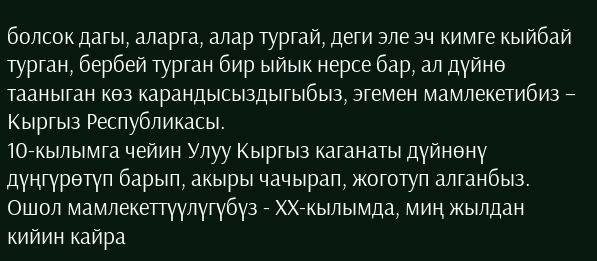болсок дагы, аларга, алар тургай, деги эле эч кимге кыйбай турган, бербей турган бир ыйык нерсе бар, ал дүйнө тааныган көз карандысыздыгыбыз, эгемен мамлекетибиз – Кыргыз Республикасы.
10-кылымга чейин Улуу Кыргыз каганаты дүйнөнү дүңгүрөтүп барып, акыры чачырап, жоготуп алганбыз. Ошол мамлекеттүүлүгүбүз - ХХ-кылымда, миң жылдан кийин кайра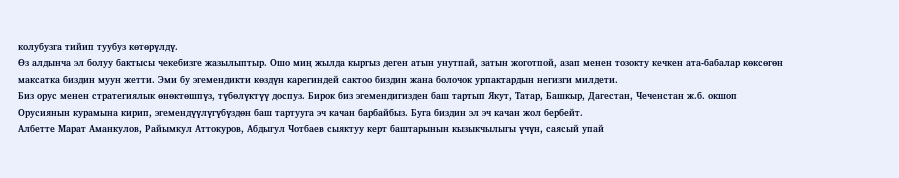колубузга тийип туубуз көтөрүлдү.
Өз алдынча эл болуу бактысы чекебизге жазылыптыр. Ошо миң жылда кыргыз деген атын унутпай, затын жоготпой, азап менен тозокту кечкен ата-бабалар көксөгөн максатка биздин муун жетти. Эми бу эгемендикти көздүн карегиндей сактоо биздин жана болочок урпактардын негизги милдети.
Биз орус менен стратегиялык өнөктөшпүз, түбөлүктүү доспуз. Бирок биз эгемендигизден баш тартып Якут, Татар, Башкыр, Дагестан, Чеченстан ж.б. окшоп Орусиянын курамына кирип, эгемендүүлүгүбүздөн баш тартууга эч качан барбайбыз. Буга биздин эл эч качан жол бербейт.
Албетте Марат Аманкулов, Райымкул Аттокуров, Абдыгул Чотбаев сыяктуу керт баштарынын кызыкчылыгы үчүн, саясый упай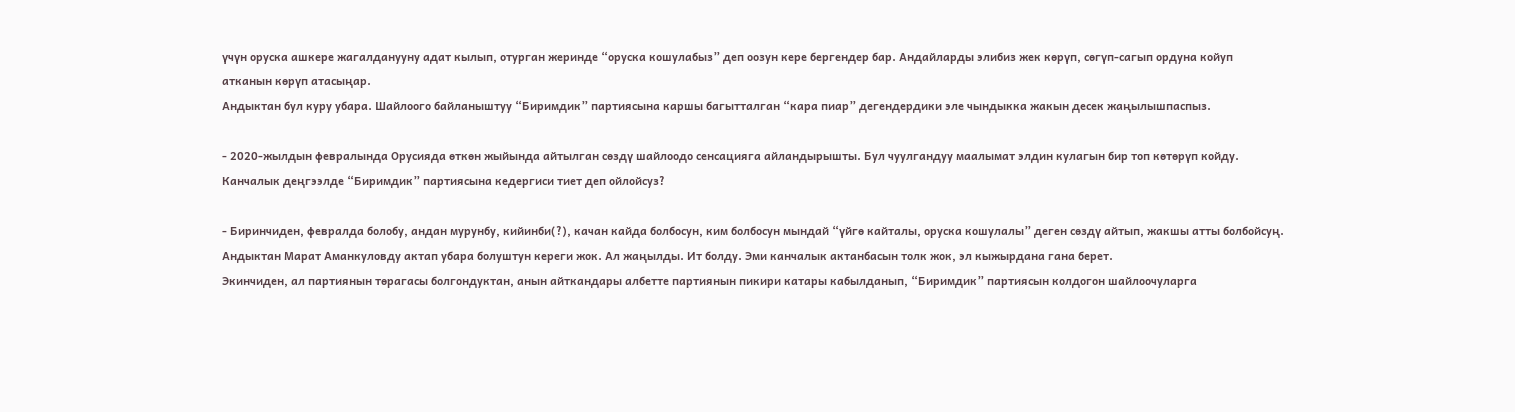үчүн оруска ашкере жагалданууну адат кылып, отурган жеринде “оруска кошулабыз” деп оозун кере бергендер бар. Андайларды элибиз жек көрүп, сөгүп-сагып ордуна койуп атканын көрүп атасыңар.
Андыктан бул куру убара. Шайлоого байланыштуу “Биримдик” партиясына каршы багытталган “кара пиар” дегендердики эле чындыкка жакын десек жаңылышпаспыз.

- 2020-жылдын февралында Орусияда өткөн жыйында айтылган сөздү шайлоодо сенсацияга айландырышты. Бул чуулгандуу маалымат элдин кулагын бир топ көтөрүп койду. Канчалык деңгээлде “Биримдик” партиясына кедергиси тиет деп ойлойсуз?

- Биринчиден, февралда болобу, андан мурунбу, кийинби(?), качан кайда болбосун, ким болбосун мындай “үйгө кайталы, оруска кошулалы” деген сөздү айтып, жакшы атты болбойсуң. Андыктан Марат Аманкуловду актап убара болуштун кереги жок. Ал жаңылды. Ит болду. Эми канчалык актанбасын толк жок, эл кыжырдана гана берет.
Экинчиден, ал партиянын төрагасы болгондуктан, анын айткандары албетте партиянын пикири катары кабылданып, “Биримдик” партиясын колдогон шайлоочуларга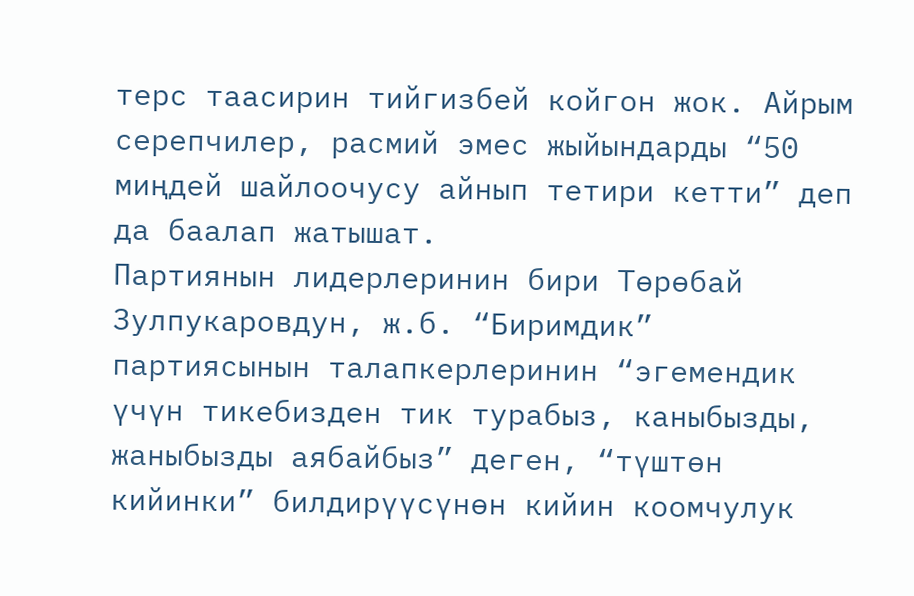терс таасирин тийгизбей койгон жок. Айрым серепчилер, расмий эмес жыйындарды “50 миңдей шайлоочусу айнып тетири кетти” деп да баалап жатышат.
Партиянын лидерлеринин бири Төрөбай Зулпукаровдун, ж.б. “Биримдик” партиясынын талапкерлеринин “эгемендик үчүн тикебизден тик турабыз, каныбызды, жаныбызды аябайбыз” деген, “түштөн кийинки” билдирүүсүнөн кийин коомчулук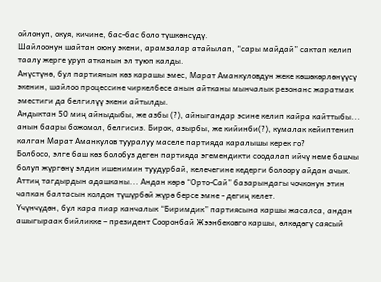ойлонуп, окуя, кичине, бас-бас боло түшкөнсүдү.
Шайлоонун шайтан оюну экени, арамзалар атайылап, “сары майдай” сактап келип таалу жерге уруп атканын эл туюп калды.
Анүстүнө, бул партиянын көз карашы эмес, Марат Аманкуловдун жеке көшөкөрлөнүүсү экенин, шайлоо процессине чиркелбесе анын айтканы мынчалык резонанс жаратмак эместиги да белгилүү экени айтылды.
Андыктан 50 миң айныдыбы, же азбы (?), айныгандар эсине келип кайра кайттыбы... анын баары божомол, белгисиз. Бирок, азырбы, же кийинби(?), кумалак кейиптенип калган Марат Аманкулов тууралуу маселе партияда каралышы керек го?
Болбосо, элге баш көз болобуз деген партияда эгемендикти соодалап ийчү неме башчы болуп жүргөнү элдин ишенимин туудурбай, келечегине кедерги болоору айдан ачык.
Аттиң тагдырдын адашканы... Андан көрө “Орто-Сай” базарындагы чочконун этин чапкан балтасын колдон түшүрбөй жүрө берсе эмне - дегиң келет.
Үчүнчүдөн, бул кара пиар канчалык “Биримдик” партиясына каршы жасалса, андан ашыгыраак бийликке – президент Сооронбай Жээнбековго каршы, өлкөдөгү саясый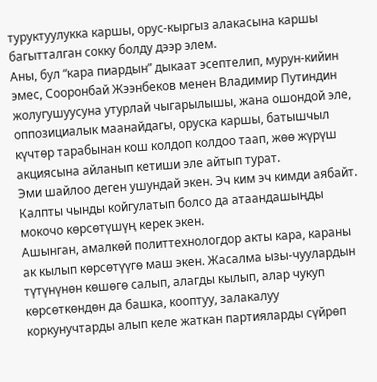туруктуулукка каршы, орус-кыргыз алакасына каршы багытталган сокку болду дээр элем.
Аны, бул “кара пиардын” дыкаат эсептелип, мурун-кийин эмес, Сооронбай Жээнбеков менен Владимир Путиндин жолугушуусуна утурлай чыгарылышы, жана ошондой эле, оппозициалык маанайдагы, оруска каршы, батышчыл күчтөр тарабынан кош колдоп колдоо таап, жөө жүрүш акциясына айланып кетиши эле айтып турат.
Эми шайлоо деген ушундай экен. Эч ким эч кимди аябайт. Калпты чынды койгулатып болсо да атаандашыңды мокочо көрсөтүшүң керек экен.
Ашынган, амалкөй политтехнологдор акты кара, караны ак кылып көрсөтүүгө маш экен. Жасалма ызы-чуулардын түтүнүнөн көшөгө салып, алагды кылып, алар чукуп көрсөткөндөн да башка, кооптуу, залакалуу коркунучтарды алып келе жаткан партияларды сүйрөп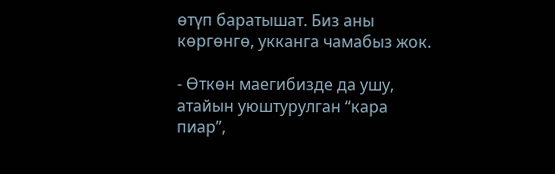өтүп баратышат. Биз аны көргөнгө, укканга чамабыз жок.

- Өткөн маегибизде да ушу, атайын уюштурулган “кара пиар”,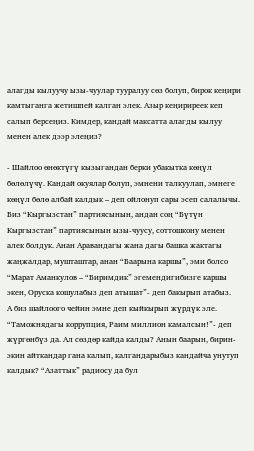алагды кылуучу ызы-чуулар тууралуу сөз болуп, бирок кеңири камтыганга жетишпей калган элек. Азыр кеңириреек кеп салып берсеңиз. Кимдер, кандай максатта алагды кылуу менен алек дээр элеңиз?

- Шайлоо өнөктүгү кызыгандан берки убакытка көңүл бөлөлүчү. Кандай окуялар болуп, эмнени талкуулап, эмнеге көңүл бөлө албай калдык – деп ойлонуп сары эсеп салалычы. Биз “Кыргызстан” партиясынын, андан соң “Бүтүн Кыргызстан” партиясынын ызы-чуусу, соттошкону менен алек болдук. Анан Аравандагы жана дагы башка жактагы жаңжалдар, мушташтар, анан “Баарына каршы”, эми болсо “Марат Аманкулов – “Биримдик” эгемендигибизге каршы экен, Оруска кошулабыз деп атышат”- деп бакырып атабыз.
А биз шайлоого чейин эмне деп кыйкырып жүрдүк эле. “Таможнядагы коррупция, Раим миллион камалсын!”- деп жүргөнбүз да. Ал сөздөр кайда калды? Анын баарын, бирин-экин айткандар гана калып, калгандарыбыз кандайча унутуп калдык? “Азаттык” радиосу да бул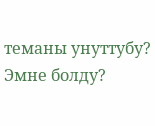теманы унуттубу? Эмне болду?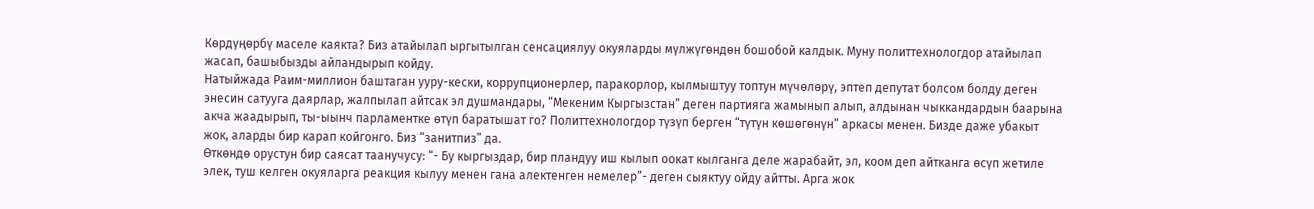Көрдүңөрбү маселе каякта? Биз атайылап ыргытылган сенсациялуу окуяларды мүлжүгөндөн бошобой калдык. Муну политтехнологдор атайылап жасап, башыбызды айландырып койду.
Натыйжада Раим-миллион баштаган ууру-кески, коррупционерлер, паракорлор, кылмыштуу топтун мүчөлөрү, эптеп депутат болсом болду деген энесин сатууга даярлар, жалпылап айтсак эл душмандары, “Мекеним Кыргызстан” деген партияга жамынып алып, алдынан чыккандардын баарына акча жаадырып, ты-ыынч парламентке өтүп баратышат го? Политтехнологдор түзүп берген “түтүн көшөгөнүн” аркасы менен. Бизде даже убакыт жок, аларды бир карап койгонго. Биз “занитпиз” да.
Өткөндө орустун бир саясат таанучусу: “- Бу кыргыздар, бир пландуу иш кылып оокат кылганга деле жарабайт, эл, коом деп айтканга өсүп жетиле элек, туш келген окуяларга реакция кылуу менен гана алектенген немелер”- деген сыяктуу ойду айтты. Арга жок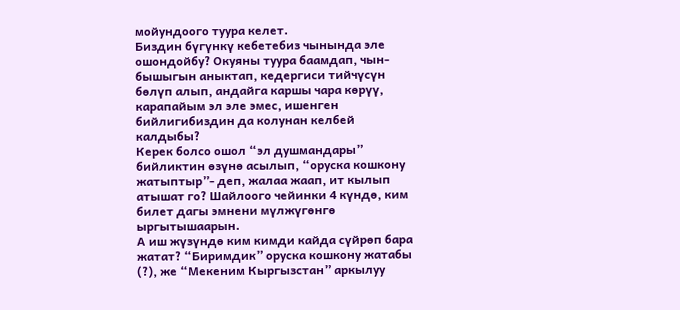мойундоого туура келет.
Биздин бүгүнкү кебетебиз чынында эле ошондойбу? Окуяны туура баамдап, чын-бышыгын аныктап, кедергиси тийчүсүн бөлүп алып, андайга каршы чара көрүү, карапайым эл эле эмес, ишенген бийлигибиздин да колунан келбей калдыбы?
Керек болсо ошол “эл душмандары” бийликтин өзүнө асылып, “оруска кошкону жатыптыр”- деп, жалаа жаап, ит кылып атышат го? Шайлоого чейинки 4 күндө, ким билет дагы эмнени мүлжүгөнгө ыргытышаарын.
А иш жүзүндө ким кимди кайда сүйрөп бара жатат? “Биримдик” оруска кошкону жатабы (?), же “Мекеним Кыргызстан” аркылуу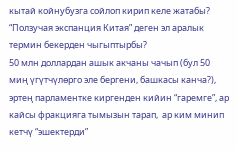кытай койнубузга сойлоп кирип келе жатабы? “Ползучая экспанция Китая” деген эл аралык термин бекерден чыгыптырбы?
50 млн доллардан ашык акчаны чачып (бул 50 миң үгүтчүлөрго эле бергени, башкасы канча?), эртең парламентке киргенден кийин “гаремге”, ар кайсы фракцияга тымызын тарап,  ар ким минип кетчү “эшектерди”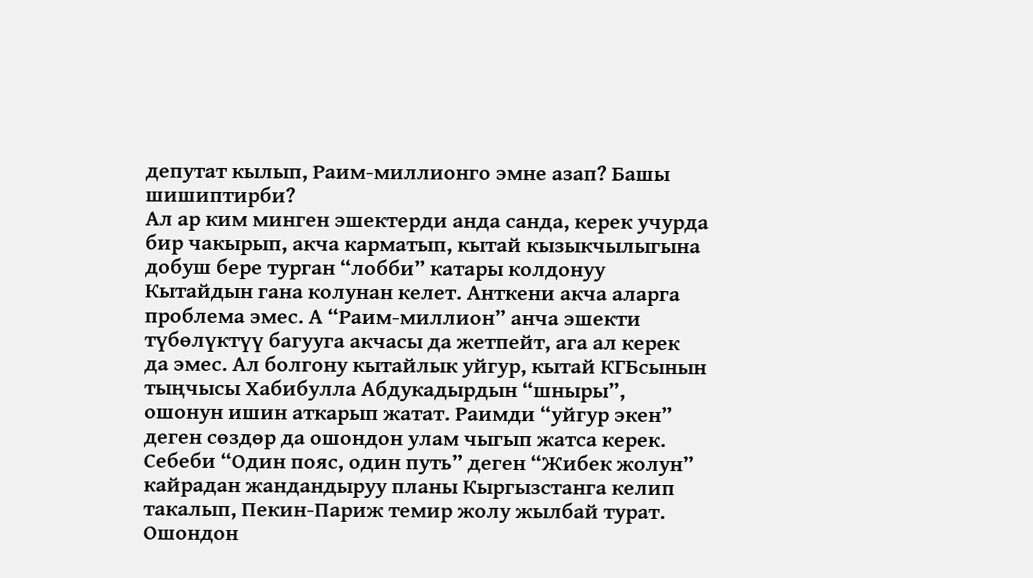депутат кылып, Раим-миллионго эмне азап? Башы шишиптирби?
Ал ар ким минген эшектерди анда санда, керек учурда бир чакырып, акча карматып, кытай кызыкчылыгына добуш бере турган “лобби” катары колдонуу Кытайдын гана колунан келет. Анткени акча аларга проблема эмес. А “Раим-миллион” анча эшекти түбөлүктүү багууга акчасы да жетпейт, ага ал керек да эмес. Ал болгону кытайлык уйгур, кытай КГБсынын тыңчысы Хабибулла Абдукадырдын “шныры”, ошонун ишин аткарып жатат. Раимди “уйгур экен” деген сөздөр да ошондон улам чыгып жатса керек.
Себеби “Один пояс, один путь” деген “Жибек жолун” кайрадан жандандыруу планы Кыргызстанга келип такалып, Пекин-Париж темир жолу жылбай турат.
Ошондон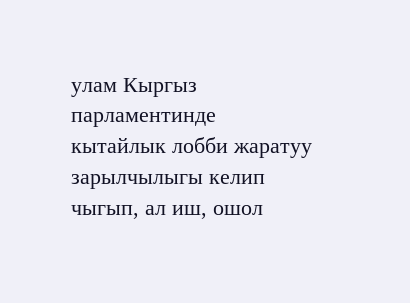улам Кыргыз парламентинде кытайлык лобби жаратуу зарылчылыгы келип чыгып, ал иш, ошол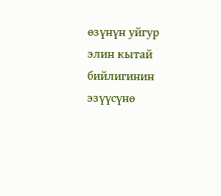өзүнүн уйгур элин кытай бийлигинин эзүүсүнө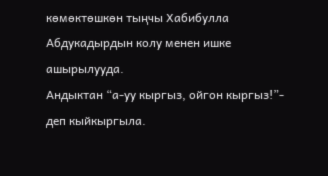көмөктөшкөн тыңчы Хабибулла Абдукадырдын колу менен ишке ашырылууда.
Андыктан “а-уу кыргыз, ойгон кыргыз!”- деп кыйкыргыла.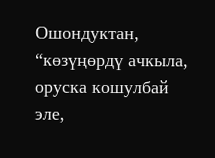Ошондуктан, “көзүңөрдү ачкыла, оруска кошулбай эле,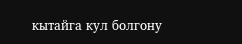кытайга кул болгону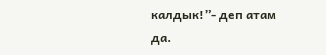калдык!”- деп атам да.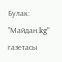Булак: "Майдан.kg" газетасы